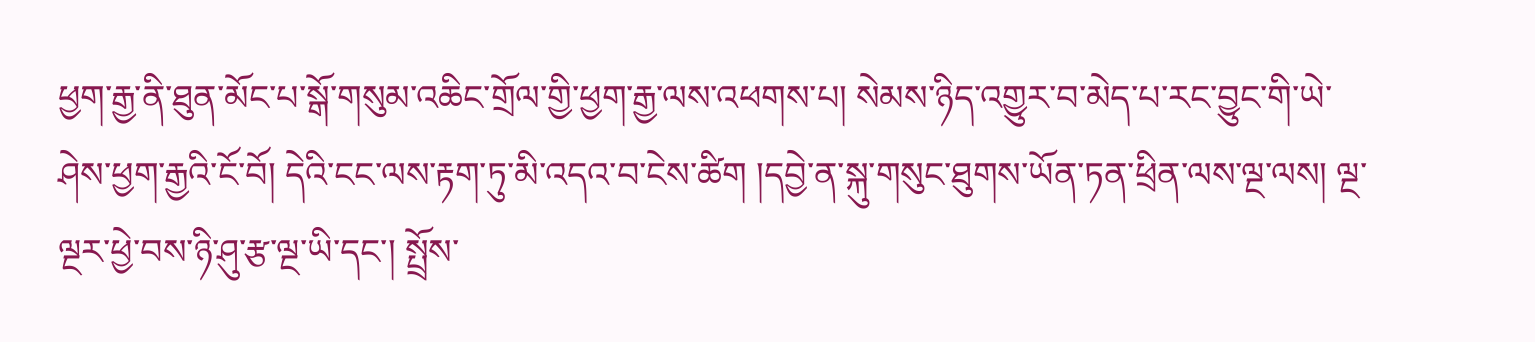ཕྱག་རྒྱ་ནི་ཐུན་མོང་པ་སྒོ་གསུམ་འཆིང་གྲོལ་གྱི་ཕྱག་རྒྱ་ལས་འཕགས་པ། སེམས་ཉིད་འགྱུར་བ་མེད་པ་རང་བྱུང་གི་ཡེ་ཤེས་ཕྱག་རྒྱའི་ངོ་བོ། དེའི་ངང་ལས་རྟག་ཏུ་མི་འདའ་བ་ངེས་ཚིག །དབྱེ་ན་སྐུ་གསུང་ཐུགས་ཡོན་ཏན་ཕྲིན་ལས་ལྔ་ལས། ལྔ་ལྔར་ཕྱེ་བས་ཉི་ཤུ་རྩ་ལྔ་ཡི་དང་། སྤྲོས་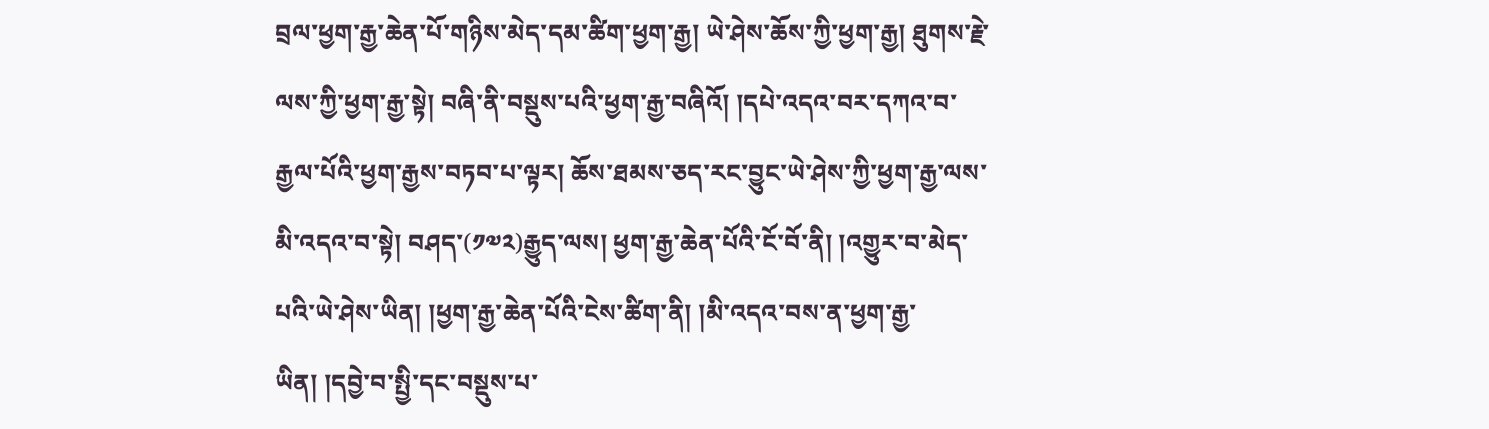བྲལ་ཕྱག་རྒྱ་ཆེན་པོ་གཉིས་མེད་དམ་ཚིག་ཕྱག་རྒྱ། ཡེ་ཤེས་ཆོས་ཀྱི་ཕྱག་རྒྱ། ཐུགས་རྗེ་ལས་ཀྱི་ཕྱག་རྒྱ་སྟེ། བཞི་ནི་བསྡུས་པའི་ཕྱག་རྒྱ་བཞིའོ། །དཔེ་འདའ་བར་དཀའ་བ་རྒྱལ་པོའི་ཕྱག་རྒྱས་བཏབ་པ་ལྟར། ཆོས་ཐམས་ཅད་རང་བྱུང་ཡེ་ཤེས་ཀྱི་ཕྱག་རྒྱ་ལས་མི་འདའ་བ་སྟེ། བཤད་(༡༧༢)རྒྱུད་ལས། ཕྱག་རྒྱ་ཆེན་པོའི་ངོ་བོ་ནི། །འགྱུར་བ་མེད་པའི་ཡེ་ཤེས་ཡིན། །ཕྱག་རྒྱ་ཆེན་པོའི་ངེས་ཚིག་ནི། །མི་འདའ་བས་ན་ཕྱག་རྒྱ་ཡིན། །དབྱེ་བ་སྤྱི་དང་བསྡུས་པ་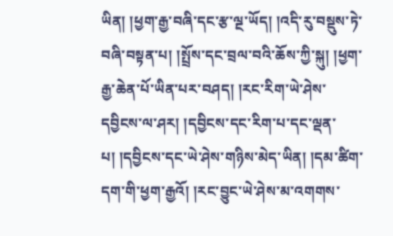ཡིན། །ཕྱག་རྒྱ་བཞི་དང་རྩ་ལྔ་ཡོད། །འདི་རུ་བསྡུས་ཏེ་བཞི་བསྟན་པ། །སྤྲོས་དང་བྲལ་བའི་ཆོས་ཀྱི་སྐུ། །ཕྱག་རྒྱ་ཆེན་པོ་ཡིན་པར་བཤད། །རང་རིག་ཡེ་ཤེས་དབྱིངས་ལ་ཤར། །དབྱིངས་དང་རིག་པ་དང་ལྡན་པ། །དབྱིངས་དང་ཡེ་ཤེས་གཉིས་མེད་ཡིན། །དམ་ཚིག་དག་གི་ཕྱག་རྒྱའོ། །རང་བྱུང་ཡེ་ཤེས་མ་འགགས་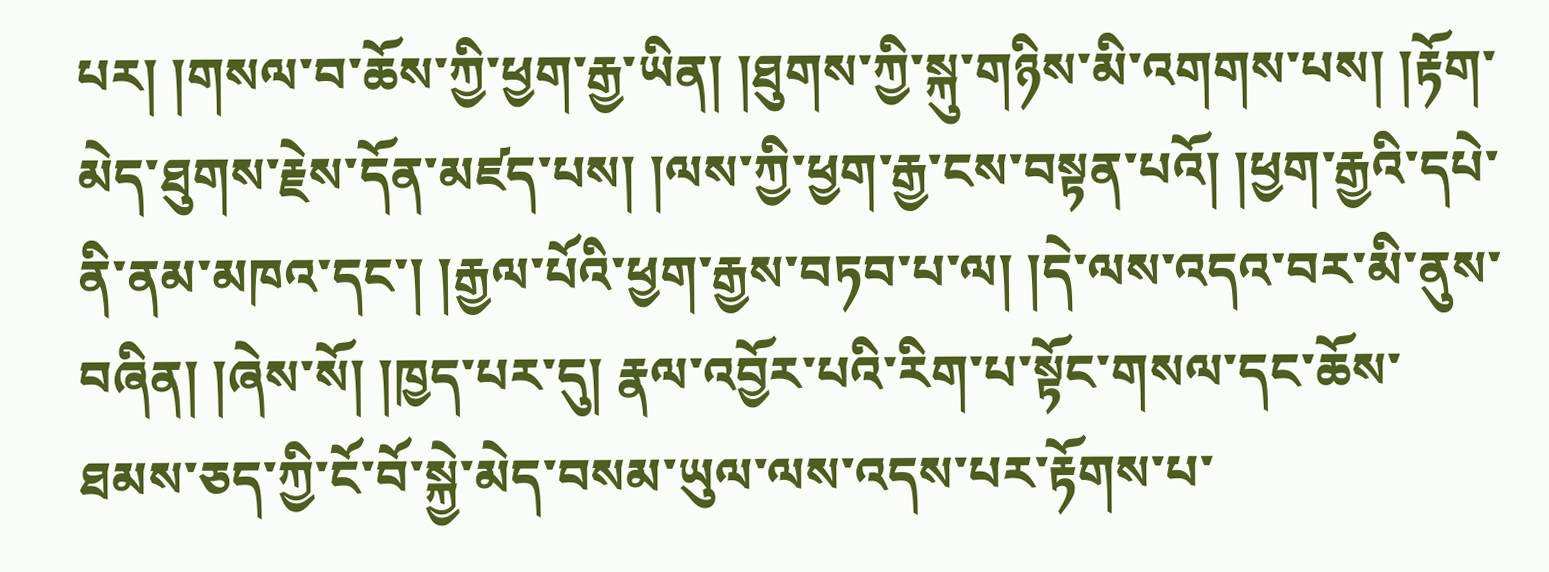པར། །གསལ་བ་ཆོས་ཀྱི་ཕྱག་རྒྱ་ཡིན། །ཐུགས་ཀྱི་སྐུ་གཉིས་མི་འགགས་པས། །རྟོག་མེད་ཐུགས་རྗེས་དོན་མཛད་པས། །ལས་ཀྱི་ཕྱག་རྒྱ་ངས་བསྟན་པའོ། །ཕྱག་རྒྱའི་དཔེ་ནི་ནམ་མཁའ་དང་། །རྒྱལ་པོའི་ཕྱག་རྒྱས་བཏབ་པ་ལ། །དེ་ལས་འདའ་བར་མི་ནུས་བཞིན། །ཞེས་སོ། །ཁྱད་པར་དུ། རྣལ་འབྱོར་པའི་རིག་པ་སྟོང་གསལ་དང་ཆོས་ཐམས་ཅད་ཀྱི་ངོ་བོ་སྐྱེ་མེད་བསམ་ཡུལ་ལས་འདས་པར་རྟོགས་པ་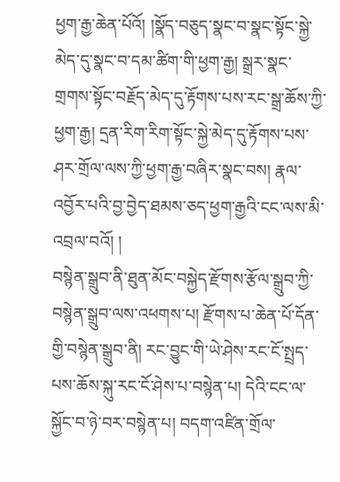ཕྱག་རྒྱ་ཆེན་པོའོ། །སྣོད་བཅུད་སྣང་བ་སྣང་སྟོང་སྐྱེ་མེད་དུ་སྣང་བ་དམ་ཚིག་གི་ཕྱག་རྒྱ། སྒྲར་སྣང་གྲགས་སྟོང་བརྗོད་མེད་དུ་རྟོགས་པས་རང་སྒྲ་ཆོས་ཀྱི་ཕྱག་རྒྱ། དྲན་རིག་རིག་སྟོང་སྐྱེ་མེད་དུ་རྟོགས་པས་ཤར་གྲོལ་ལས་ཀྱི་ཕྱག་རྒྱ་བཞིར་སྣང་བས། རྣལ་འབྱོར་པའི་བྱ་བྱེད་ཐམས་ཅད་ཕྱག་རྒྱའི་ངང་ལས་མི་འབྲལ་བའོ། །
བསྙེན་སྒྲུབ་ནི་ཐུན་མོང་བསྐྱེད་རྫོགས་རྩོལ་སྒྲུབ་ཀྱི་བསྙེན་སྒྲུབ་ལས་འཕགས་པ། རྫོགས་པ་ཆེན་པོ་དོན་གྱི་བསྙེན་སྒྲུབ་ནི། རང་བྱུང་གི་ཡེ་ཤེས་རང་ངོ་སྤྲད་པས་ཆོས་སྐུ་རང་ངོ་ཤེས་པ་བསྙེན་པ། དེའི་ངང་ལ་སྐྱོང་བ་ཉེ་བར་བསྙེན་པ། བདག་འཛིན་གྲོལ་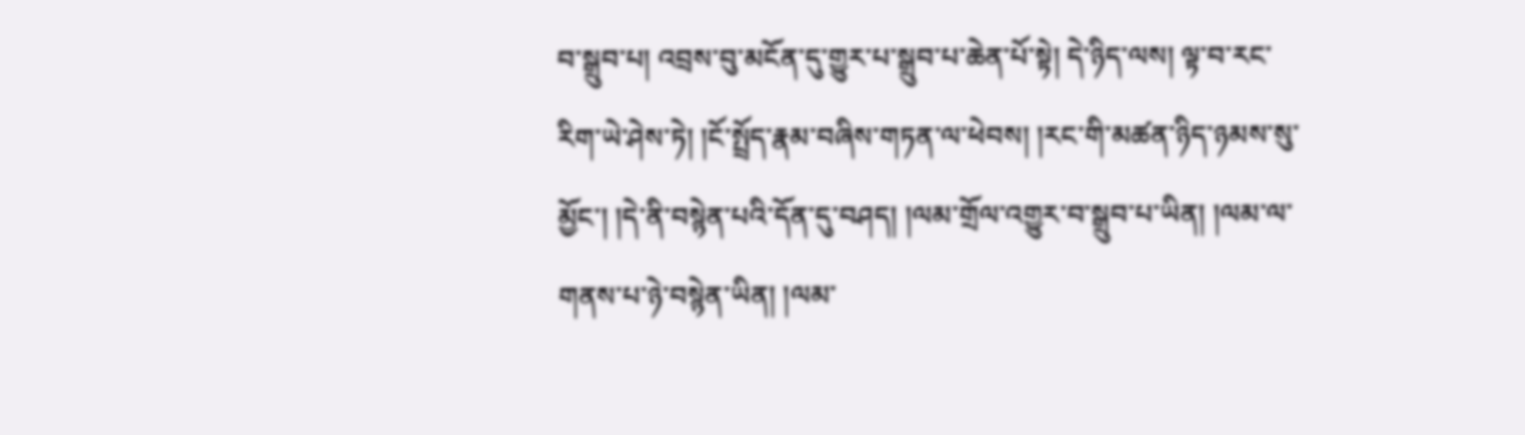བ་སྒྲུབ་པ། འབྲས་བུ་མངོན་དུ་གྱུར་པ་སྒྲུབ་པ་ཆེན་པོ་སྟེ། དེ་ཉིད་ལས། ལྟ་བ་རང་རིག་ཡེ་ཤེས་ཏེ། །ངོ་སྤྲོད་རྣམ་བཞིས་གཏན་ལ་ཕེབས། །རང་གི་མཚན་ཉིད་ཉམས་སུ་མྱོང་། །དེ་ནི་བསྙེན་པའི་དོན་དུ་བཤད། །ལམ་གྲོལ་འགྱུར་བ་སྒྲུབ་པ་ཡིན། །ལམ་ལ་གནས་པ་ཉེ་བསྙེན་ཡིན། །ལམ་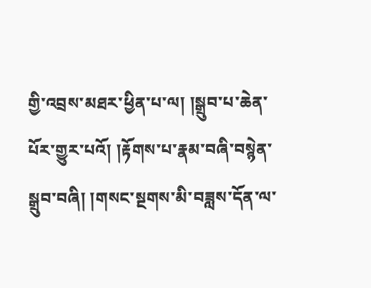གྱི་འབྲས་མཐར་ཕྱིན་པ་ལ། །སྒྲུབ་པ་ཆེན་པོར་གྱུར་པའོ། །རྟོགས་པ་རྣམ་བཞི་བསྙེན་སྒྲུབ་བཞི། །གསང་སྔགས་མི་བཟླས་དོན་ལ་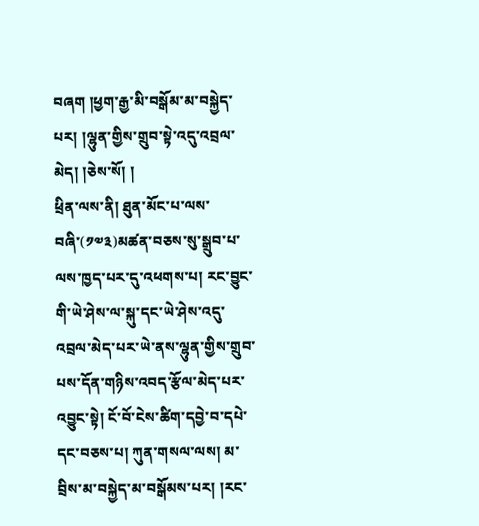བཞག །ཕྱག་རྒྱ་མི་བསྒོམ་མ་བསྐྱེད་པར། །ལྷུན་གྱིས་གྲུབ་སྟེ་འདུ་འབྲལ་མེད། །ཅེས་སོ། །
ཕྲིན་ལས་ནི། ཐུན་མོང་པ་ལས་བཞི་(༡༧༣)མཚན་བཅས་སུ་སྒྲུབ་པ་ལས་ཁྱད་པར་དུ་འཕགས་པ། རང་བྱུང་གི་ཡེ་ཤེས་ལ་སྐུ་དང་ཡེ་ཤེས་འདུ་འབྲལ་མེད་པར་ཡེ་ནས་ལྷུན་གྱིས་གྲུབ་པས་དོན་གཉིས་འབད་རྩོལ་མེད་པར་འབྱུང་སྟེ། ངོ་བོ་ངེས་ཚིག་དབྱེ་བ་དཔེ་དང་བཅས་པ། ཀུན་གསལ་ལས། མ་བྲིས་མ་བསྐྱེད་མ་བསྒོམས་པར། །རང་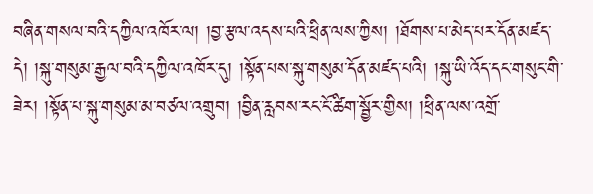བཞིན་གསལ་བའི་དཀྱིལ་འཁོར་ལ། །བྱ་རྩལ་འདས་པའི་ཕྲིན་ལས་ཀྱིས། །ཐོགས་པ་མེད་པར་དོན་མཛད་དེ། །སྐུ་གསུམ་རྒྱལ་བའི་དཀྱིལ་འཁོར་དུ། །སྟོན་པས་སྐུ་གསུམ་དོན་མཛད་པའི། །སྐུ་ཡི་འོད་དང་གསུང་གི་ཟེར། །སྟོན་པ་སྐུ་གསུམ་མ་བཙལ་འགྲུབ། །བྱིན་རླབས་རང་ངོ་ཚིག་སྦྱོར་གྱིས། །ཕྲིན་ལས་འགྲོ་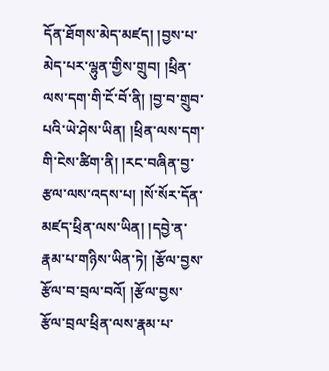དོན་ཐོགས་མེད་མཛད། །བྱས་པ་མེད་པར་ལྷུན་གྱིས་གྲུབ། །ཕྲིན་ལས་དག་གི་ངོ་བོ་ནི། །བྱ་བ་གྲུབ་པའི་ཡེ་ཤེས་ཡིན། །ཕྲིན་ལས་དག་གི་ངེས་ཚིག་ནི། །རང་བཞིན་བྱ་རྩལ་ལས་འདས་པ། །སོ་སོར་དོན་མཛད་ཕྲིན་ལས་ཡིན། །དབྱེ་ན་རྣམ་པ་གཉིས་ཡིན་ཏེ། །རྩོལ་བྱས་རྩོལ་བ་བྲལ་བའོ། །རྩོལ་བྱས་རྩོལ་བྲལ་ཕྲིན་ལས་རྣམ་པ་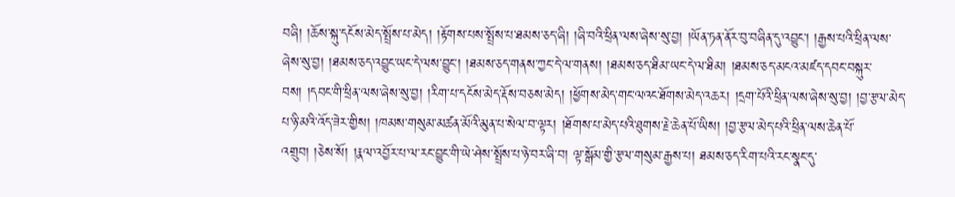བཞི། །ཆོས་སྐུ་དངོས་མེད་སྤྲོས་པ་མེད། །རྟོགས་པས་སྤྲོས་པ་ཐམས་ཅད་ཞི། །ཞི་བའི་ཕྲིན་ལས་ཞེས་སུ་བྱ། །ཡོན་ཏན་ནོར་བུ་བཞིན་དུ་འབྱུང་། །རྒྱས་པའི་ཕྲིན་ལས་ཞེས་སུ་བྱ། །ཐམས་ཅད་འབྱུང་ཡང་དེ་ལས་བྱུང་། །ཐམས་ཅད་གནས་ཀྱང་དེ་ལ་གནས། །ཐམས་ཅད་ཐིམ་ཡང་དེ་ལ་ཐིམ། །ཐམས་ཅད་མངའ་མཛད་དབང་བསྐུར་བས། །དབང་གི་ཕྲིན་ལས་ཞེས་སུ་བྱ། །རིག་པ་དངོས་མེད་རྡོས་བཅས་མེད། །ཕྱོགས་མེད་གང་ལའང་ཐོགས་མེད་འཆར། །དྲག་པོའི་ཕྲིན་ལས་ཞེས་སུ་བྱ། །བྱ་རྩལ་མེད་པ་ཉི་མའི་འོད་ཟེར་གྱིས། །ཁམས་གསུམ་མཚན་མོའི་མུན་པ་སེལ་བ་ལྟར། །ཐོགས་པ་མེད་པའི་ཐུགས་རྗེ་ཆེན་པོ་ཡིས། །བྱ་རྩལ་མེད་པའི་ཕྲིན་ལས་ཆེན་པོ་འགྲུབ། །ཅེས་སོ། །རྣལ་འབྱོར་པ་ལ་རང་བྱུང་གི་ཡེ་ཤེས་སྤྲོས་པ་ཉེ་བར་ཞི་བ། ལྟ་སྒོམ་གྱི་རྩལ་གསུམ་རྒྱས་པ། ཐམས་ཅད་རིག་པའི་རང་སྣང་དུ་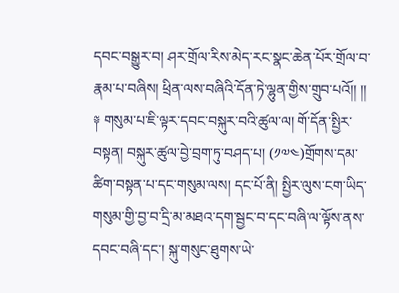དབང་བསྒྱུར་བ། ཤར་གྲོལ་རིས་མེད་རང་སྣང་ཆེན་པོར་གྲོལ་བ་རྣམ་པ་བཞིས། ཕྲིན་ལས་བཞིའི་དོན་ཏེ་ལྷུན་གྱིས་གྲུབ་པའོ།། །།
༈ གསུམ་པ་ཇི་ལྟར་དབང་བསྐུར་བའི་ཚུལ་ལ། གོ་དོན་སྤྱིར་བསྟན། བསྐུར་ཚུལ་བྱེ་བྲག་ཏུ་བཤད་པ། (༡༧༤)གྲོགས་དམ་ཚིག་བསྟན་པ་དང་གསུམ་ལས། དང་པོ་ནི། སྤྱིར་ལུས་ངག་ཡིད་གསུམ་གྱི་བྱ་བ་དྲི་མ་མཐའ་དག་སྦྱང་བ་དང་བཞི་ལ་ལྟོས་ནས་དབང་བཞི་དང་། སྐུ་གསུང་ཐུགས་ཡེ་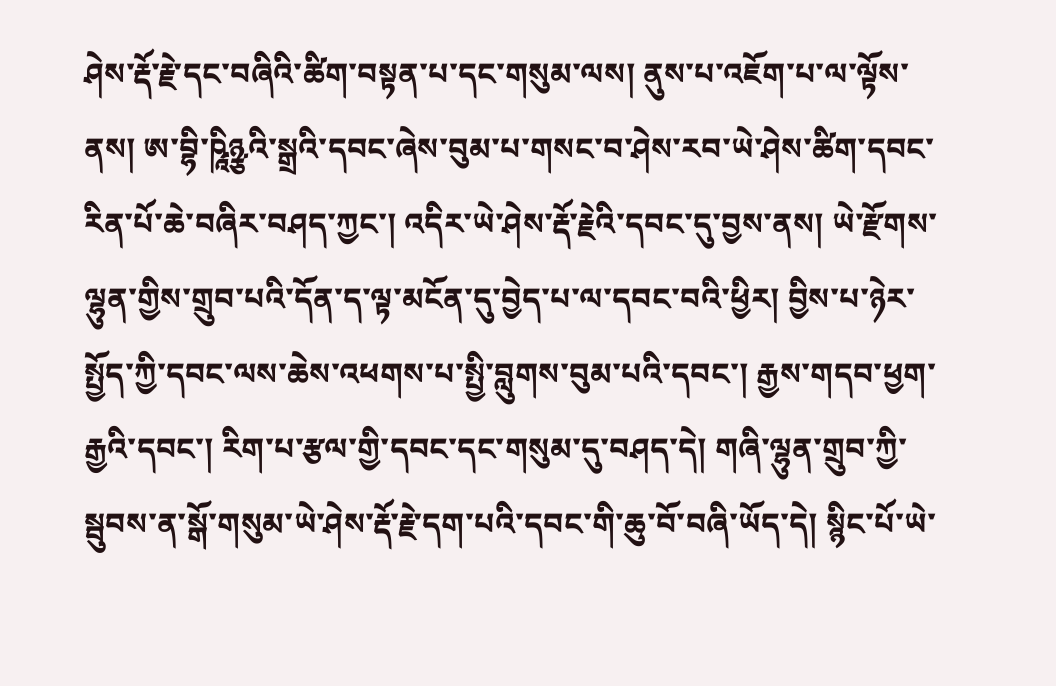ཤེས་རྡོ་རྗེ་དང་བཞིའི་ཚིག་བསྟན་པ་དང་གསུམ་ལས། ནུས་པ་འཇོག་པ་ལ་ལྟོས་ནས། ཨ་བྷི་ཥཱིཉྩའི་སྒྲའི་དབང་ཞེས་བུམ་པ་གསང་བ་ཤེས་རབ་ཡེ་ཤེས་ཚིག་དབང་རིན་པོ་ཆེ་བཞིར་བཤད་ཀྱང་། འདིར་ཡེ་ཤེས་རྡོ་རྗེའི་དབང་དུ་བྱས་ནས། ཡེ་རྫོགས་ལྷུན་གྱིས་གྲུབ་པའི་དོན་ད་ལྟ་མངོན་དུ་བྱེད་པ་ལ་དབང་བའི་ཕྱིར། བྱིས་པ་ཉེར་སྤྱོད་ཀྱི་དབང་ལས་ཆེས་འཕགས་པ་སྤྱི་བླུགས་བུམ་པའི་དབང་། རྒྱས་གདབ་ཕྱག་རྒྱའི་དབང་། རིག་པ་རྩལ་གྱི་དབང་དང་གསུམ་དུ་བཤད་དེ། གཞི་ལྷུན་གྲུབ་ཀྱི་སྦུབས་ན་སྒོ་གསུམ་ཡེ་ཤེས་རྡོ་རྗེ་དག་པའི་དབང་གི་ཆུ་བོ་བཞི་ཡོད་དེ། སྙིང་པོ་ཡེ་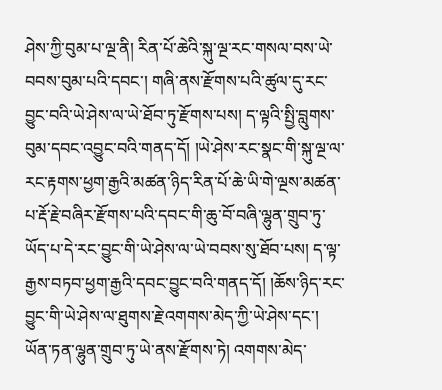ཤེས་ཀྱི་བུམ་པ་ལྔ་ནི། རིན་པོ་ཆེའི་སྐུ་ལྔ་རང་གསལ་བས་ཡེ་བབས་བུམ་པའི་དབང་། གཞི་ནས་རྫོགས་པའི་ཚུལ་དུ་རང་བྱུང་བའི་ཡེ་ཤེས་ལ་ཡེ་ཐོབ་ཏུ་རྫོགས་པས། ད་ལྟའི་སྤྱི་བླུགས་བུམ་དབང་འབྱུང་བའི་གནད་དོ། །ཡེ་ཤེས་རང་སྣང་གི་སྐུ་ལྔ་ལ་རང་རྟགས་ཕྱག་རྒྱའི་མཚན་ཉིད་རིན་པོ་ཆེ་ཡི་གེ་ལྔས་མཚན་པ་རྡོ་རྗེ་བཞིར་རྫོགས་པའི་དབང་གི་ཆུ་བོ་བཞི་ལྷུན་གྲུབ་ཏུ་ཡོད་པ་དེ་རང་བྱུང་གི་ཡེ་ཤེས་ལ་ཡེ་བབས་སུ་ཐོབ་པས། ད་ལྟ་རྒྱས་བཏབ་ཕྱག་རྒྱའི་དབང་བྱུང་བའི་གནད་དོ། །ཆོས་ཉིད་རང་བྱུང་གི་ཡེ་ཤེས་ལ་ཐུགས་རྗེ་འགགས་མེད་ཀྱི་ཡེ་ཤེས་དང་། ཡོན་ཏན་ལྷུན་གྲུབ་ཏུ་ཡེ་ནས་རྫོགས་ཏེ། འགགས་མེད་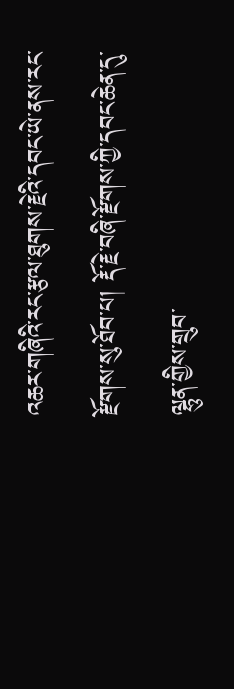འཆར་གཞིའི་རང་རྩལ་ཐུགས་རྗེའི་དབང་ཡེ་ནས་རང་རྫོགས་སུ་ཐོབ་པ། རྡོ་རྗེ་བཞི་རྫོགས་ཀྱི་དབང་ཆེན་དུ་ལྷུན་གྱིས་གྲུབ་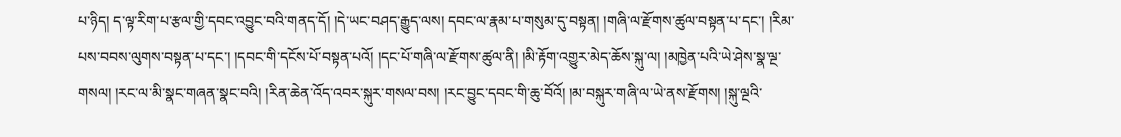པ་ཉིད། ད་ལྟ་རིག་པ་རྩལ་གྱི་དབང་འབྱུང་བའི་གནད་དོ། །དེ་ཡང་བཤད་རྒྱུད་ལས། དབང་ལ་རྣམ་པ་གསུམ་དུ་བསྟན། །གཞི་ལ་རྫོགས་ཚུལ་བསྟན་པ་དང་། །རིམ་པས་བབས་ལུགས་བསྟན་པ་དང་། །དབང་གི་དངོས་པོ་བསྟན་པའོ། །དང་པོ་གཞི་ལ་རྫོགས་ཚུལ་ནི། །མི་རྟོག་འགྱུར་མེད་ཆོས་སྐུ་ལ། །མཁྱེན་པའི་ཡེ་ཤེས་སྣ་ལྔ་གསལ། །རང་ལ་མི་སྣང་གཞན་སྣང་བའི། །རིན་ཆེན་འོད་འབར་སྐུར་གསལ་བས། །རང་བྱུང་དབང་གི་ཆུ་བོའོ། །མ་བསྐུར་གཞི་ལ་ཡེ་ནས་རྫོགས། །སྐུ་ལྔའི་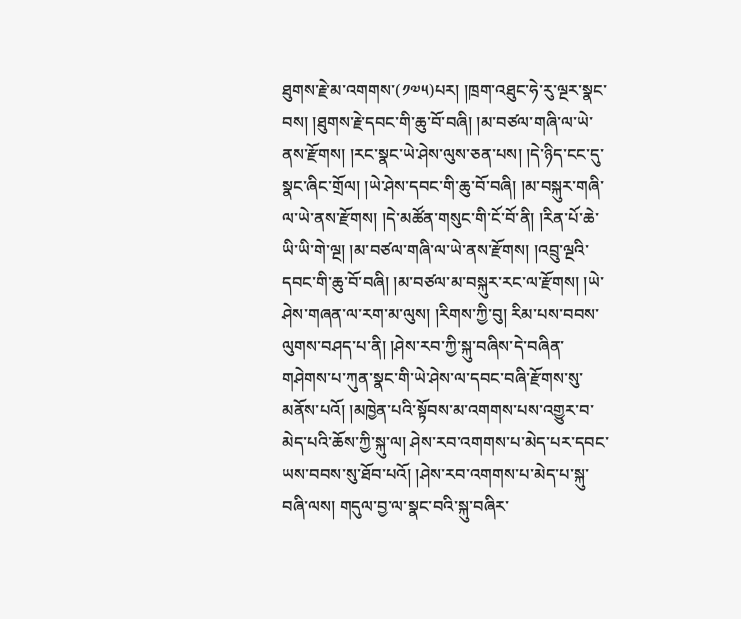ཐུགས་རྗེ་མ་འགགས་(༡༧༥)པར། །ཁྲག་འཐུང་ཧེ་རུ་ལྔར་སྣང་བས། །ཐུགས་རྗེ་དབང་གི་ཆུ་བོ་བཞི། །མ་བཙལ་གཞི་ལ་ཡེ་ནས་རྫོགས། །རང་སྣང་ཡེ་ཤེས་ལུས་ཅན་པས། །དེ་ཉིད་ངང་དུ་སྣང་ཞིང་གྲོལ། །ཡེ་ཤེས་དབང་གི་ཆུ་བོ་བཞི། །མ་བསྐུར་གཞི་ལ་ཡེ་ནས་རྫོགས། །དེ་མཚོན་གསུང་གི་ངོ་བོ་ནི། །རིན་པོ་ཆེ་ཡི་ཡི་གེ་ལྔ། །མ་བཙལ་གཞི་ལ་ཡེ་ནས་རྫོགས། །འབྲུ་ལྔའི་དབང་གི་ཆུ་བོ་བཞི། །མ་བཙལ་མ་བསྐུར་རང་ལ་རྫོགས། །ཡེ་ཤེས་གཞན་ལ་རག་མ་ལུས། །རིགས་ཀྱི་བུ། རིམ་པས་བབས་ལུགས་བཤད་པ་ནི། །ཤེས་རབ་ཀྱི་སྐུ་བཞིས་དེ་བཞིན་གཤེགས་པ་ཀུན་སྣང་གི་ཡེ་ཤེས་ལ་དབང་བཞི་རྫོགས་སུ་མནོས་པའོ། །མཁྱེན་པའི་སྟོབས་མ་འགགས་པས་འགྱུར་བ་མེད་པའི་ཆོས་ཀྱི་སྐུ་ལ། ཤེས་རབ་འགགས་པ་མེད་པར་དབང་ཡས་བབས་སུ་ཐོབ་པའོ། །ཤེས་རབ་འགགས་པ་མེད་པ་སྐུ་བཞི་ལས། གདུལ་བྱ་ལ་སྣང་བའི་སྐུ་བཞིར་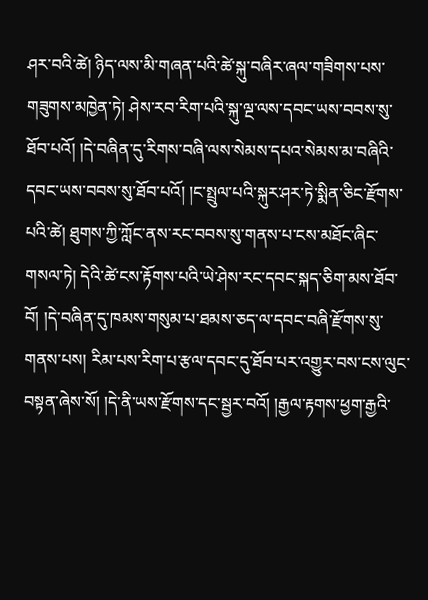ཤར་བའི་ཚེ། ཉིད་ལས་མི་གཞན་པའི་ཚེ་སྐུ་བཞིར་ཞལ་གཟིགས་པས་གཟུགས་མཁྱེན་ཏེ། ཤེས་རབ་རིག་པའི་སྐུ་ལྔ་ལས་དབང་ཡས་བབས་སུ་ཐོབ་པའོ། །དེ་བཞིན་དུ་རིགས་བཞི་ལས་སེམས་དཔའ་སེམས་མ་བཞིའི་དབང་ཡས་བབས་སུ་ཐོབ་པའོ། །ང་སྤྲུལ་པའི་སྐུར་ཤར་ཏེ་སྨིན་ཅིང་རྫོགས་པའི་ཚེ། ཐུགས་ཀྱི་ཀློང་ནས་རང་བབས་སུ་གནས་པ་ངས་མཐོང་ཞིང་གསལ་ཏེ། དེའི་ཚེ་ངས་རྟོགས་པའི་ཡེ་ཤེས་རང་དབང་སྐད་ཅིག་མས་ཐོབ་བོ། །དེ་བཞིན་དུ་ཁམས་གསུམ་པ་ཐམས་ཅད་ལ་དབང་བཞི་རྫོགས་སུ་གནས་པས། རིམ་པས་རིག་པ་རྩལ་དབང་དུ་ཐོབ་པར་འགྱུར་བས་ངས་ལུང་བསྟན་ཞེས་སོ། །དེ་ནི་ཡས་རྫོགས་དང་སྦྱར་བའོ། །རྒྱལ་རྟགས་ཕྱག་རྒྱའི་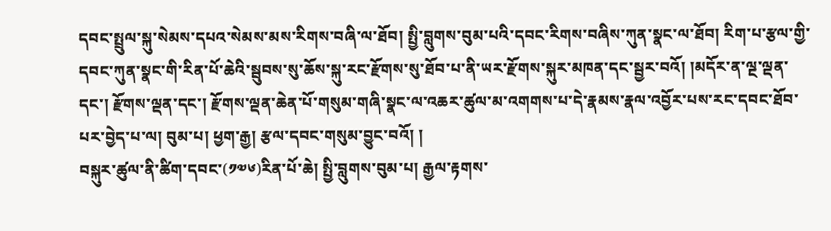དབང་སྤྲུལ་སྐུ་སེམས་དཔའ་སེམས་མས་རིགས་བཞི་ལ་ཐོབ། སྤྱི་བླུགས་བུམ་པའི་དབང་རིགས་བཞིས་ཀུན་སྣང་ལ་ཐོབ། རིག་པ་རྩལ་གྱི་དབང་ཀུན་སྣང་གི་རིན་པོ་ཆེའི་སྦུབས་སུ་ཆོས་སྐུ་རང་རྫོགས་སུ་ཐོབ་པ་ནི་ཡར་རྫོགས་སྐུར་མཁན་དང་སྦྱར་བའོ། །མདོར་ན་ལྔ་ལྡན་དང་། རྫོགས་ལྡན་དང་། རྫོགས་ལྡན་ཆེན་པོ་གསུམ་གཞི་སྣང་ལ་འཆར་ཚུལ་མ་འགགས་པ་དེ་རྣམས་རྣལ་འབྱོར་པས་རང་དབང་ཐོབ་པར་བྱེད་པ་ལ། བུམ་པ། ཕྱག་རྒྱ། རྩལ་དབང་གསུམ་བྱུང་བའོ། །
བསྐུར་ཚུལ་ནི་ཚིག་དབང་(༡༧༦)རིན་པོ་ཆེ། སྤྱི་བླུགས་བུམ་པ། རྒྱལ་རྟགས་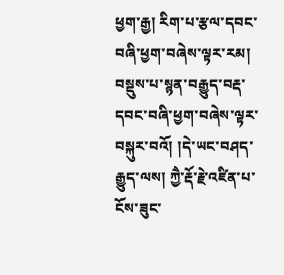ཕྱག་རྒྱ། རིག་པ་རྩལ་དབང་བཞི་ཕྱག་བཞེས་ལྟར་རམ། བསྡུས་པ་སྙན་བརྒྱུད་བརྡ་དབང་བཞི་ཕྱག་བཞེས་ལྟར་བསྐུར་བའོ། །དེ་ཡང་བཤད་རྒྱུད་ལས། ཀྱཻ་རྡོ་རྗེ་འཛིན་པ་ངོས་ཟུང་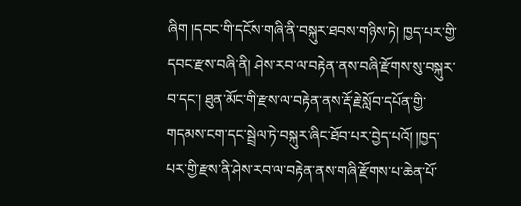ཞིག །དབང་གི་དངོས་གཞི་ནི་བསྐུར་ཐབས་གཉིས་ཏེ། ཁྱད་པར་གྱི་དབང་རྫས་བཞི་ནི། ཤེས་རབ་ལ་བརྟེན་ནས་བཞི་རྫོགས་སུ་བསྐུར་བ་དང་། ཐུན་མོང་གི་རྫས་ལ་བརྟེན་ནས་རྡོ་རྗེ་སློབ་དཔོན་གྱི་གདམས་ངག་དང་སྦྲེལ་ཏེ་བསྐུར་ཞིང་ཐོབ་པར་བྱེད་པའོ། །ཁྱད་པར་གྱི་རྫས་ནི་ཤེས་རབ་ལ་བརྟེན་ནས་གཞི་རྫོགས་པ་ཆེན་པོ་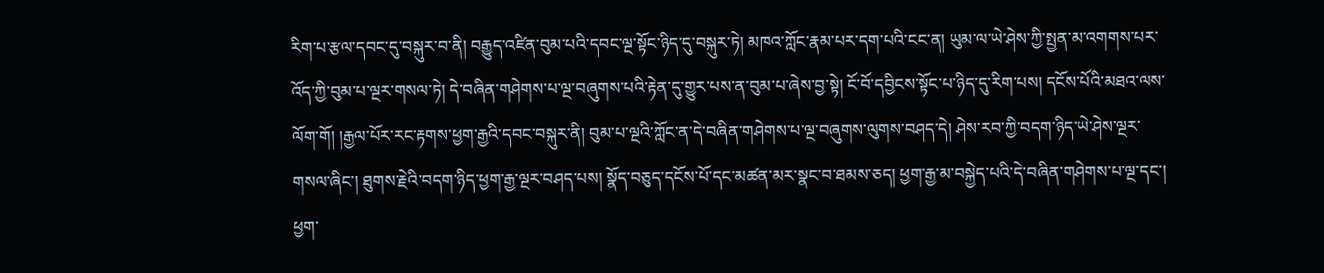རིག་པ་རྩལ་དབང་དུ་བསྐུར་བ་ནི། བརྒྱུད་འཛིན་བུམ་པའི་དབང་ལྔ་སྟོང་ཉིད་དུ་བསྐུར་ཏེ། མཁའ་ཀློང་རྣམ་པར་དག་པའི་ངང་ན། ཡུམ་ལ་ཡེ་ཤེས་ཀྱི་སྤྱན་མ་འགགས་པར་འོད་ཀྱི་བུམ་པ་ལྔར་གསལ་ཏེ། དེ་བཞིན་གཤེགས་པ་ལྔ་བཞུགས་པའི་རྟེན་དུ་གྱུར་པས་ན་བུམ་པ་ཞེས་བྱ་སྟེ། ངོ་བོ་དབྱིངས་སྟོང་པ་ཉིད་དུ་རིག་པས། དངོས་པོའི་མཐའ་ལས་ལོག་གོ། །རྒྱལ་པོར་རང་རྟགས་ཕྱག་རྒྱའི་དབང་བསྐུར་ནི། བུམ་པ་ལྔའི་ཀློང་ན་དེ་བཞིན་གཤེགས་པ་ལྔ་བཞུགས་ལུགས་བཤད་དེ། ཤེས་རབ་ཀྱི་བདག་ཉིད་ཡེ་ཤེས་ལྔར་གསལ་ཞིང་། ཐུགས་རྗེའི་བདག་ཉིད་ཕྱག་རྒྱ་ལྔར་བཤད་པས། སྣོད་བཅུད་དངོས་པོ་དང་མཚན་མར་སྣང་བ་ཐམས་ཅད། ཕྱག་རྒྱ་མ་བསྐྱེད་པའི་དེ་བཞིན་གཤེགས་པ་ལྔ་དང་། ཕྱག་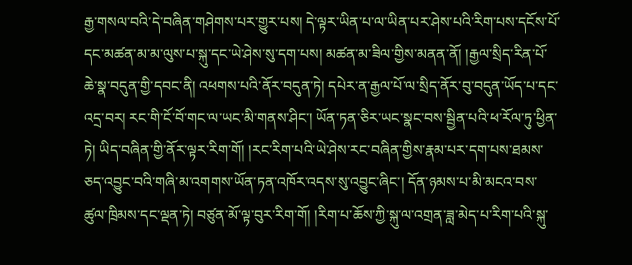རྒྱ་གསལ་བའི་དེ་བཞིན་གཤེགས་པར་གྱུར་པས། དེ་ལྟར་ཡིན་པ་ལ་ཡིན་པར་ཤེས་པའི་རིག་པས་དངོས་པོ་དང་མཚན་མ་མ་ལུས་པ་སྐུ་དང་ཡེ་ཤེས་སུ་དག་པས། མཚན་མ་ཟིལ་གྱིས་མནན་ནོ། །རྒྱལ་སྲིད་རིན་པོ་ཆེ་སྣ་བདུན་གྱི་དབང་ནི། འཕགས་པའི་ནོར་བདུན་ཏེ། དཔེར་ན་རྒྱལ་པོ་ལ་སྲིད་ནོར་བུ་བདུན་ཡོད་པ་དང་འདྲ་བར། རང་གི་ངོ་བོ་གང་ལ་ཡང་མི་གནས་ཤིང་། ཡོན་ཏན་ཅིར་ཡང་སྣང་བས་སྦྱིན་པའི་ཕ་རོལ་ཏུ་ཕྱིན་ཏེ། ཡིད་བཞིན་གྱི་ནོར་ལྟར་རིག་གོ། །རང་རིག་པའི་ཡེ་ཤེས་རང་བཞིན་གྱིས་རྣམ་པར་དག་པས་ཐམས་ཅད་འབྱུང་བའི་གཞི་མ་འགགས་ཡོན་ཏན་འཁོར་འདས་སུ་འབྱུང་ཞིང་། དོན་ཉམས་པ་མི་མངའ་བས་ཚུལ་ཁྲིམས་དང་ལྡན་ཏེ། བཙུན་མོ་ལྟ་བུར་རིག་གོ། །རིག་པ་ཆོས་ཀྱི་སྐུ་ལ་འགྲན་ཟླ་མེད་པ་རིག་པའི་སྐུ་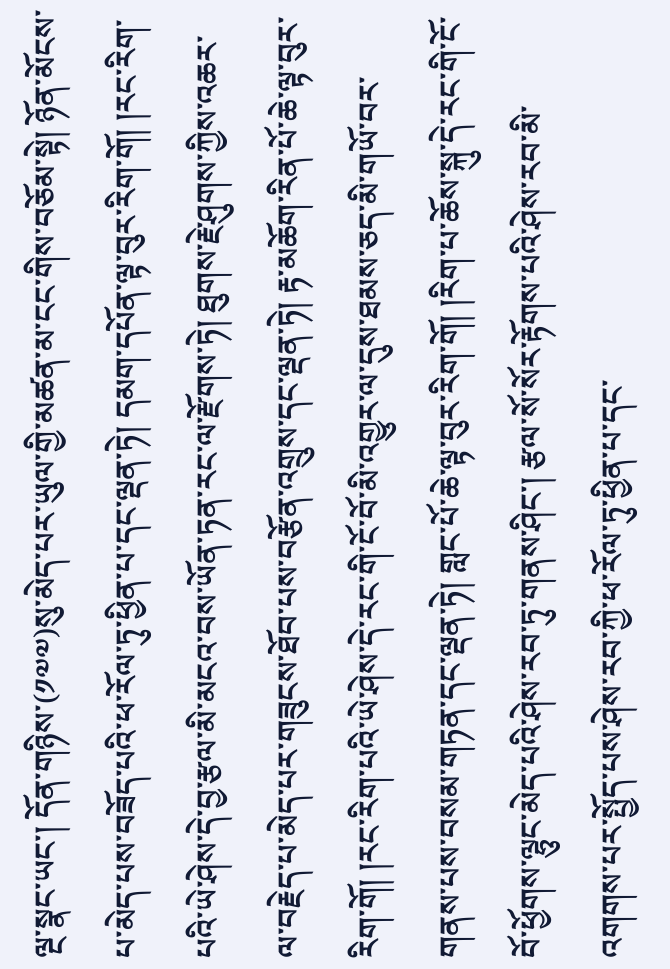ལྔ་སྣང་ཡང་། དོན་གཉིས་(༡༧༧)སུ་མེད་པར་ཡུལ་གྱི་མཚན་མ་ངང་གིས་བཅོམ་སྟེ། ཉོན་མོངས་པ་མེད་པས་བཟོད་པའི་ཕ་རོལ་ཏུ་ཕྱིན་པ་དང་ལྡན་ཏེ། དམག་དཔོན་ལྟ་བུར་རིག་གོ། །རང་རིག་པའི་ཡེ་ཤེས་དེ་བྱ་རྩལ་མི་མངའ་བས་ཡོན་ཏན་རང་ལ་རྫོགས་ཏེ། ཐུགས་རྗེ་ཤུགས་ཀྱིས་འཆར་ལ་བརྗེད་པ་མེད་པར་གཟུངས་ཐོབ་པས་བརྩོན་འགྲུས་དང་ལྡན་ཏེ། རྟ་མཆོག་རིན་པོ་ཆེ་ལྟ་བུར་རིག་གོ། །རང་རིག་པའི་ཡེ་ཤེས་དེ་རང་གི་ངོ་བོ་མི་འགྱུར་ལ་དུས་ཐམས་ཅད་མི་གཡོ་བར་གནས་པས་བསམ་གཏན་དང་ལྡན་ཏེ། གླང་པོ་ཆེ་ལྟ་བུར་རིག་གོ། །རིག་པ་ཆོས་སྐུ་དེ་རང་གི་ངོ་བོ་ཕྱོགས་ལྷུང་མེད་པའི་ཤེས་རབ་ཏུ་གནས་ཤིང་། རྩལ་སོ་སོར་རྟོགས་པའི་ཤེས་རབ་མི་འགགས་པར་སྤྱོད་པས་ཤེས་རབ་ཀྱི་ཕ་རོལ་ཏུ་ཕྱིན་པ་དང་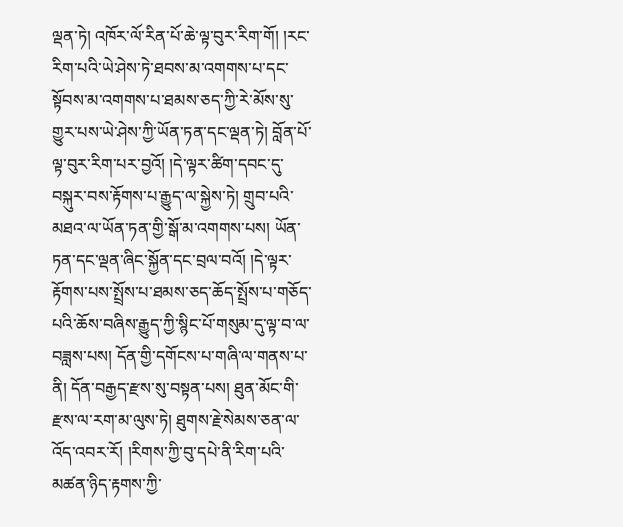ལྡན་ཏེ། འཁོར་ལོ་རིན་པོ་ཆེ་ལྟ་བུར་རིག་གོ། །རང་རིག་པའི་ཡེ་ཤེས་ཏེ་ཐབས་མ་འགགས་པ་དང་སྟོབས་མ་འགགས་པ་ཐམས་ཅད་ཀྱི་རེ་མོས་སུ་གྱུར་པས་ཡེ་ཤེས་ཀྱི་ཡོན་ཏན་དང་ལྡན་ཏེ། བློན་པོ་ལྟ་བུར་རིག་པར་བྱའོ། །དེ་ལྟར་ཚིག་དབང་དུ་བསྐུར་བས་རྟོགས་པ་རྒྱུད་ལ་སྐྱེས་ཏེ། གྲུབ་པའི་མཐའ་ལ་ཡོན་ཏན་གྱི་སྒོ་མ་འགགས་པས། ཡོན་ཏན་དང་ལྡན་ཞིང་སྐྱོན་དང་བྲལ་བའོ། །དེ་ལྟར་རྟོགས་པས་སྤྲོས་པ་ཐམས་ཅད་ཆོད་སྤྲོས་པ་གཅོད་པའི་ཆོས་བཞིས་རྒྱུད་ཀྱི་སྙིང་པོ་གསུམ་དུ་ལྟ་བ་ལ་བཟླས་པས། དོན་གྱི་དགོངས་པ་གཞི་ལ་གནས་པ་ནི། དོན་བརྒྱད་རྫས་སུ་བསྟན་པས། ཐུན་མོང་གི་རྫས་ལ་རག་མ་ལུས་ཏེ། ཐུགས་རྗེ་སེམས་ཅན་ལ་འོད་འབར་རོ། །རིགས་ཀྱི་བུ་དཔེ་ནི་རིག་པའི་མཚན་ཉིད་རྟགས་ཀྱི་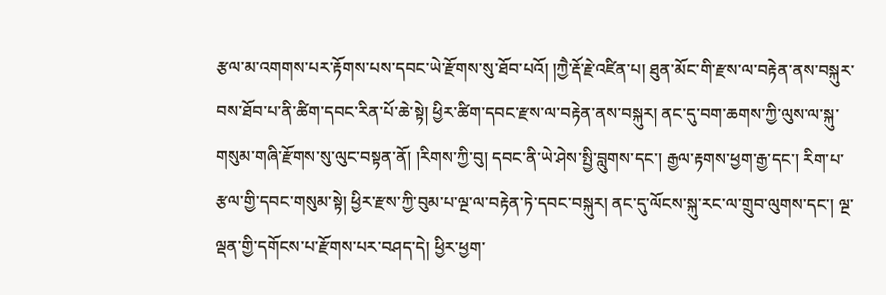རྩལ་མ་འགགས་པར་རྟོགས་པས་དབང་ཡེ་རྫོགས་སུ་ཐོབ་པའོ། །ཀྱཻ་རྡོ་རྗེ་འཛིན་པ། ཐུན་མོང་གི་རྫས་ལ་བརྟེན་ནས་བསྐུར་བས་ཐོབ་པ་ནི་ཚིག་དབང་རིན་པོ་ཆེ་སྟེ། ཕྱིར་ཚིག་དབང་རྫས་ལ་བརྟེན་ནས་བསྐུར། ནང་དུ་བག་ཆགས་ཀྱི་ལུས་ལ་སྐུ་གསུམ་གཞི་རྫོགས་སུ་ལུང་བསྟན་ནོ། །རིགས་ཀྱི་བུ། དབང་ནི་ཡེ་ཤེས་སྤྱི་བླུགས་དང་། རྒྱལ་རྟགས་ཕྱག་རྒྱ་དང་། རིག་པ་རྩལ་གྱི་དབང་གསུམ་སྟེ། ཕྱིར་རྫས་ཀྱི་བུམ་པ་ལྔ་ལ་བརྟེན་ཏེ་དབང་བསྐུར། ནང་དུ་ལོངས་སྐུ་རང་ལ་གྲུབ་ལུགས་དང་། ལྔ་ལྡན་གྱི་དགོངས་པ་རྫོགས་པར་བཤད་དེ། ཕྱིར་ཕྱག་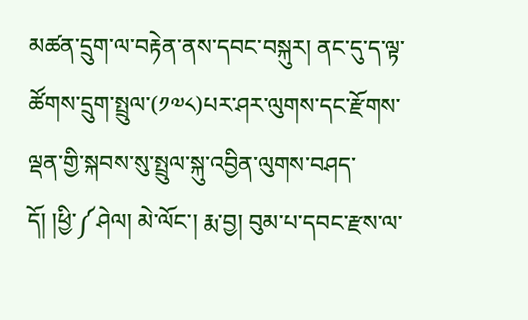མཚན་དྲུག་ལ་བརྟེན་ནས་དབང་བསྐུར། ནང་དུ་ད་ལྟ་ཚོགས་དྲུག་སྤྲུལ་(༡༧༨)པར་ཤར་ལུགས་དང་རྫོགས་ལྡན་གྱི་སྐབས་སུ་སྤྲུལ་སྐུ་འབྱིན་ལུགས་བཤད་དོ། །ཕྱི་༼ཤེལ། མེ་ལོང་། རྨ་བྱ། བུམ་པ་དབང་རྫས་ལ་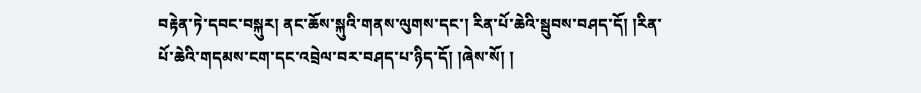བརྟེན་ཏེ་དབང་བསྐུར། ནང་ཆོས་སྐུའི་གནས་ལུགས་དང་། རིན་པོ་ཆེའི་སྦུབས་བཤད་དོ། །རིན་པོ་ཆེའི་གདམས་ངག་དང་འབྲེལ་བར་བཤད་པ་ཉིད་དོ། །ཞེས་སོ། །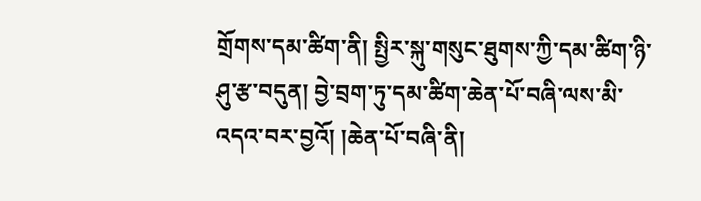གྲོགས་དམ་ཚིག་ནི། སྤྱིར་སྐུ་གསུང་ཐུགས་ཀྱི་དམ་ཚིག་ཉི་ཤུ་རྩ་བདུན། བྱེ་བྲག་ཏུ་དམ་ཚིག་ཆེན་པོ་བཞི་ལས་མི་འདའ་བར་བྱའོ། །ཆེན་པོ་བཞི་ནི།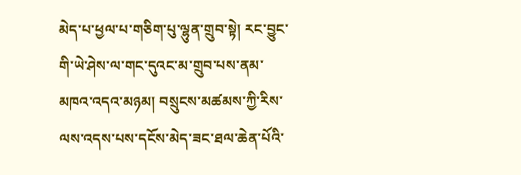མེད་པ་ཕྱལ་པ་གཅིག་པུ་ལྷུན་གྲུབ་སྟེ། རང་བྱུང་གི་ཡེ་ཤེས་ལ་གང་དུའང་མ་གྲུབ་པས་ནམ་མཁའ་འདའ་མཉམ། བསྲུངས་མཚམས་ཀྱི་རིས་ལས་འདས་པས་དངོས་མེད་ཟང་ཐལ་ཆེན་པོའི་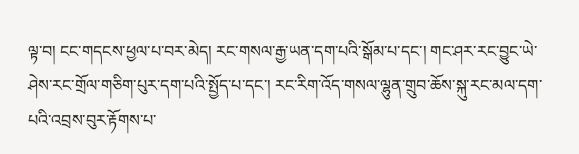ལྟ་བ། ངང་གདངས་ཕྱལ་པ་བར་མེད། རང་གསལ་རྒྱ་ཡན་དག་པའི་སྒོམ་པ་དང་། གང་ཤར་རང་བྱུང་ཡེ་ཤེས་རང་གྲོལ་གཅིག་པུར་དག་པའི་སྤྱོད་པ་དང་། རང་རིག་འོད་གསལ་ལྷུན་གྲུབ་ཆོས་སྐུ་རང་མལ་དག་པའི་འབྲས་བུར་རྟོགས་པ་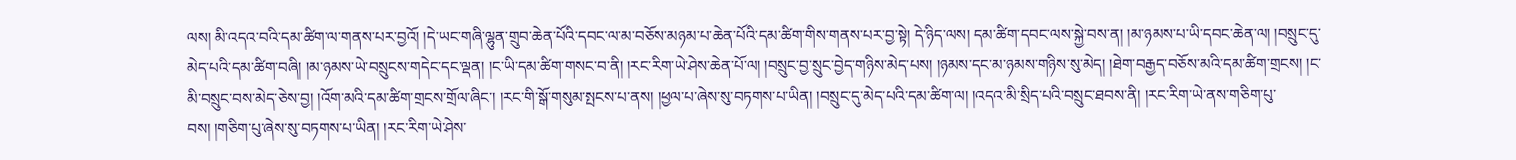ལས། མི་འདའ་བའི་དམ་ཚིག་ལ་གནས་པར་བྱའོ། །དེ་ཡང་གཞི་ལྷུན་གྲུབ་ཆེན་པོའི་དབང་ལ་མ་བཅོས་མཉམ་པ་ཆེན་པོའི་དམ་ཚིག་གིས་གནས་པར་བྱ་སྟེ། དེ་ཉིད་ལས། དམ་ཚིག་དབང་ལས་སྐྱེ་བས་ན། །མ་ཉམས་པ་ཡི་དབང་ཆེན་ལ། །བསྲུང་དུ་མེད་པའི་དམ་ཚིག་བཞི། །མ་ཉམས་ཡེ་བསྲུངས་གདེང་དང་ལྡན། །ང་ཡི་དམ་ཚིག་གསང་བ་ནི། །རང་རིག་ཡེ་ཤེས་ཆེན་པོ་ལ། །བསྲུང་བྱ་སྲུང་བྱེད་གཉིས་མེད་པས། །ཉམས་དང་མ་ཉམས་གཉིས་སུ་མེད། །ཐེག་བརྒྱད་བཅོས་མའི་དམ་ཚིག་གྲངས། །ང་མི་བསྲུང་བས་མེད་ཅེས་བྱ། །འོག་མའི་དམ་ཚིག་གྲངས་གྲོལ་ཞིང་། །རང་གི་སྒོ་གསུམ་སྤངས་པ་ནས། །ཕྱལ་པ་ཞེས་སུ་བཏགས་པ་ཡིན། །བསྲུང་དུ་མེད་པའི་དམ་ཚིག་ལ། །འདའ་མི་སྲིད་པའི་བསྲུང་ཐབས་ནི། །རང་རིག་ཡེ་ནས་གཅིག་པུ་བས། །གཅིག་པུ་ཞེས་སུ་བཏགས་པ་ཡིན། །རང་རིག་ཡེ་ཤེས་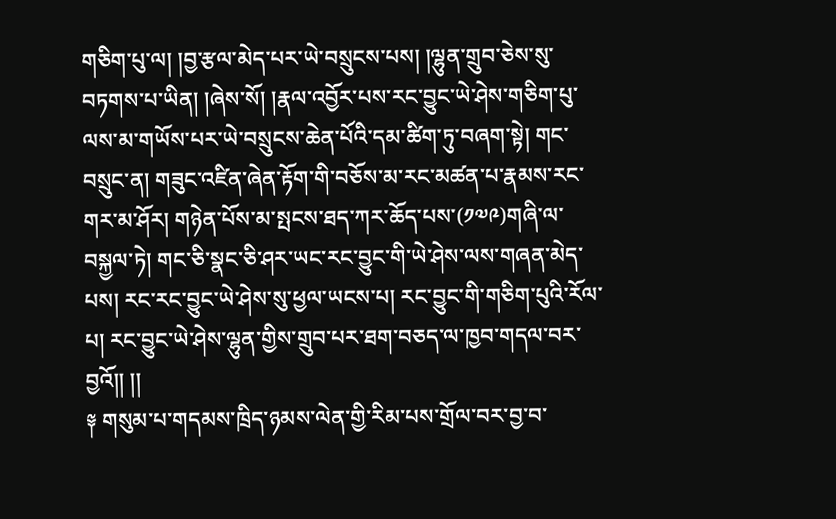གཅིག་པུ་ལ། །བྱ་རྩལ་མེད་པར་ཡེ་བསྲུངས་པས། །ལྷུན་གྲུབ་ཅེས་སུ་བཏགས་པ་ཡིན། །ཞེས་སོ། །རྣལ་འབྱོར་པས་རང་བྱུང་ཡེ་ཤེས་གཅིག་པུ་ལས་མ་གཡོས་པར་ཡེ་བསྲུངས་ཆེན་པོའི་དམ་ཚིག་ཏུ་བཞག་སྟེ། གང་བསྲུང་ན། གཟུང་འཛིན་ཞེན་རྟོག་གི་བཅོས་མ་རང་མཚན་པ་རྣམས་རང་གར་མ་ཤོར། གཉེན་པོས་མ་སྤངས་ཐད་ཀར་ཆོད་པས་(༡༧༩)གཞི་ལ་བསྐྱལ་ཏེ། གང་ཅི་སྣང་ཅི་ཤར་ཡང་རང་བྱུང་གི་ཡེ་ཤེས་ལས་གཞན་མེད་པས། རང་རང་བྱུང་ཡེ་ཤེས་སུ་ཕྱལ་ཡངས་པ། རང་བྱུང་གི་གཅིག་པུའི་རོལ་པ། རང་བྱུང་ཡེ་ཤེས་ལྷུན་གྱིས་གྲུབ་པར་ཐག་བཅད་ལ་ཁྱབ་གདལ་བར་བྱའོ།། །།
༈ གསུམ་པ་གདམས་ཁྲིད་ཉམས་ལེན་གྱི་རིམ་པས་གྲོལ་བར་བྱ་བ་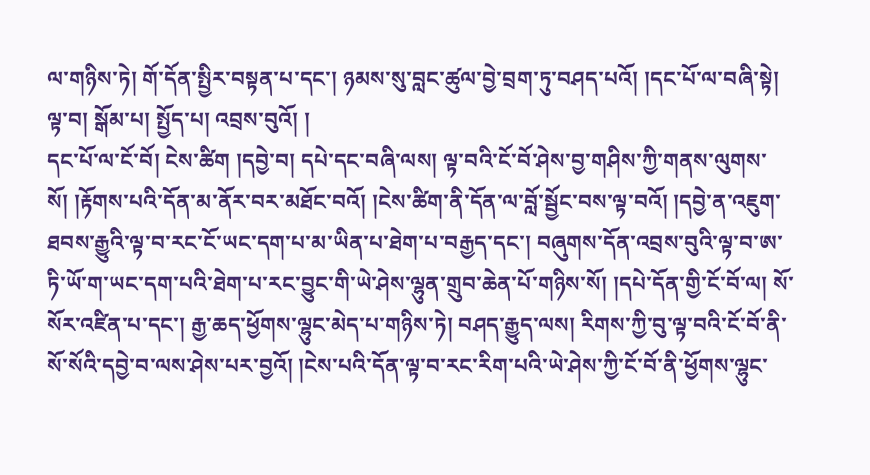ལ་གཉིས་ཏེ། གོ་དོན་སྤྱིར་བསྟན་པ་དང་། ཉམས་སུ་བླང་ཚུལ་བྱེ་བྲག་ཏུ་བཤད་པའོ། །དང་པོ་ལ་བཞི་སྟེ། ལྟ་བ། སྒོམ་པ། སྤྱོད་པ། འབྲས་བུའོ། །
དང་པོ་ལ་ངོ་བོ། ངེས་ཚིག །དབྱེ་བ། དཔེ་དང་བཞི་ལས། ལྟ་བའི་ངོ་བོ་ཤེས་བྱ་གཤིས་ཀྱི་གནས་ལུགས་སོ། །རྟོགས་པའི་དོན་མ་ནོར་བར་མཐོང་བའོ། །ངེས་ཚིག་ནི་དོན་ལ་བློ་སྦྱོང་བས་ལྟ་བའོ། །དབྱེ་ན་འཇུག་ཐབས་རྒྱུའི་ལྟ་བ་རང་ངོ་ཡང་དག་པ་མ་ཡིན་པ་ཐེག་པ་བརྒྱད་དང་། བཞུགས་དོན་འབྲས་བུའི་ལྟ་བ་ཨ་ཏི་ཡོ་ག་ཡང་དག་པའི་ཐེག་པ་རང་བྱུང་གི་ཡེ་ཤེས་ལྷུན་གྲུབ་ཆེན་པོ་གཉིས་སོ། །དཔེ་དོན་གྱི་ངོ་བོ་ལ། སོ་སོར་འཛིན་པ་དང་། རྒྱ་ཆད་ཕྱོགས་ལྷུང་མེད་པ་གཉིས་ཏེ། བཤད་རྒྱུད་ལས། རིགས་ཀྱི་བུ་ལྟ་བའི་ངོ་བོ་ནི་སོ་སོའི་དབྱེ་བ་ལས་ཤེས་པར་བྱའོ། །ངེས་པའི་དོན་ལྟ་བ་རང་རིག་པའི་ཡེ་ཤེས་ཀྱི་ངོ་བོ་ནི་ཕྱོགས་ལྷུང་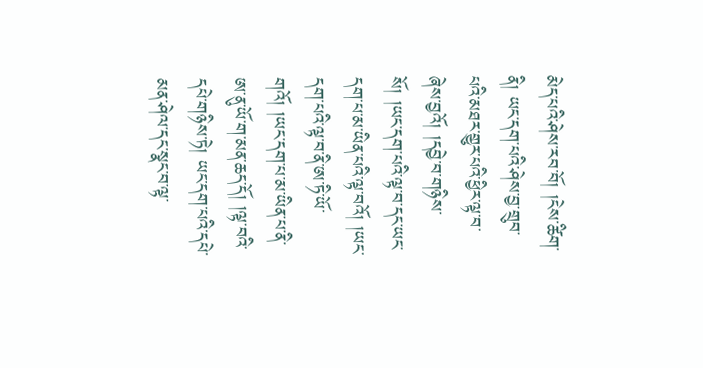མེད་པའི་ཤེས་རབ་བོ། །ངེས་ཚིག་ནི། ཡང་དག་པའི་ཤེས་བྱ་གྲུབ་པའི་མཐར་གྱུར་པའི་ཕྱིར་ལྟ་བ་ཞེས་བྱའོ། །དབྱེ་བ་གཉིས་སོ། །ཡང་དག་པའི་ལྟ་བ་དང་ཡང་དག་པ་མ་ཡིན་པའི་ལྟ་བའོ། །ཡང་དག་པའི་ལྟ་བ་ནི་ཨ་ཏི་ཡོ་གའོ། །ཡང་དག་པ་མ་ཡིན་པ་ནི་ཨ་ནུ་ཡོ་ག་མན་ཆད་དོ། །ལྟ་བའི་དཔེ་གཉིས་ཏེ། ཡང་དག་པའི་དཔེ་མན་ཤེལ་དང་སྣང་བ་ལྟ་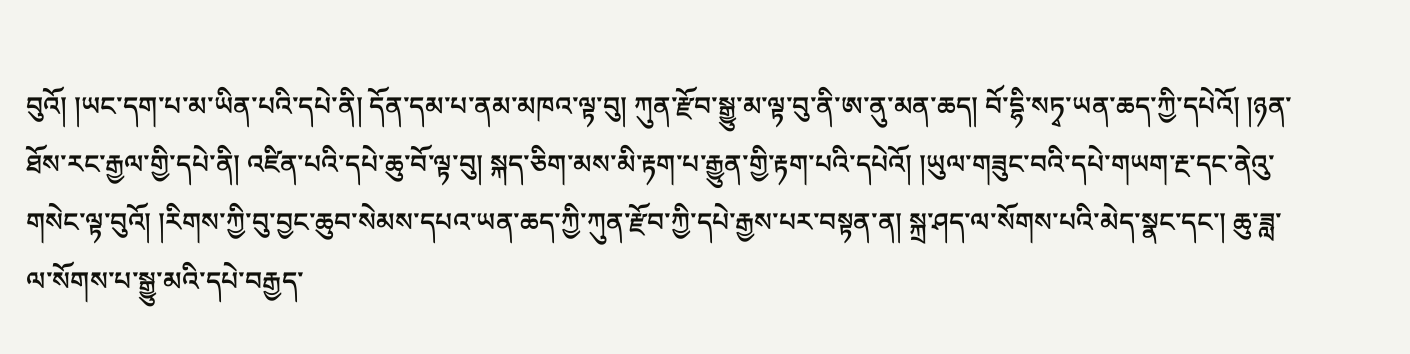བུའོ། །ཡང་དག་པ་མ་ཡིན་པའི་དཔེ་ནི། དོན་དམ་པ་ནམ་མཁའ་ལྟ་བུ། ཀུན་རྫོབ་སྒྱུ་མ་ལྟ་བུ་ནི་ཨ་ནུ་མན་ཆད། བོ་དྷི་སཏྭ་ཡན་ཆད་ཀྱི་དཔེའོ། །ཉན་ཐོས་རང་རྒྱལ་གྱི་དཔེ་ནི། འཛིན་པའི་དཔེ་ཆུ་བོ་ལྟ་བུ། སྐད་ཅིག་མས་མི་རྟག་པ་རྒྱུན་གྱི་རྟག་པའི་དཔེའོ། །ཡུལ་གཟུང་བའི་དཔེ་གཡག་རྔ་དང་ནེའུ་གསེང་ལྟ་བུའོ། །རིགས་ཀྱི་བུ་བྱང་ཆུབ་སེམས་དཔའ་ཡན་ཆད་ཀྱི་ཀུན་རྫོབ་ཀྱི་དཔེ་རྒྱས་པར་བསྟན་ན། སྐྲ་ཤད་ལ་སོགས་པའི་མེད་སྣང་དང་། ཆུ་ཟླ་ལ་སོགས་པ་སྒྱུ་མའི་དཔེ་བརྒྱད་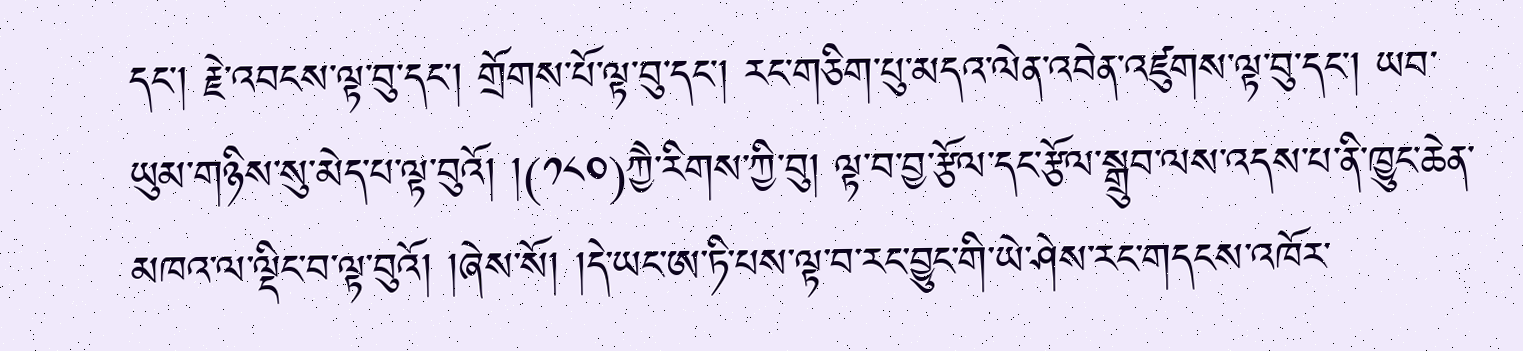དང་། རྗེ་འབངས་ལྟ་བུ་དང་། གྲོགས་པོ་ལྟ་བུ་དང་། རང་གཅིག་པུ་མདའ་ལེན་འབེན་འཛུགས་ལྟ་བུ་དང་། ཡབ་ཡུམ་གཉིས་སུ་མེད་པ་ལྟ་བུའོ། །(༡༨༠)ཀྱཻ་རིགས་ཀྱི་བུ། ལྟ་བ་བྱ་རྩོལ་དང་རྩོལ་སྒྲུབ་ལས་འདས་པ་ནི་ཁྱུང་ཆེན་མཁའ་ལ་ལྡིང་བ་ལྟ་བུའོ། །ཞེས་སོ། །དེ་ཡང་ཨ་ཏི་པས་ལྟ་བ་རང་བྱུང་གི་ཡེ་ཤེས་རང་གདངས་འཁོར་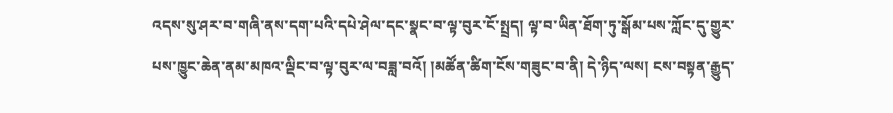འདས་སུ་ཤར་བ་གཞི་ནས་དག་པའི་དཔེ་ཤེལ་དང་སྣང་བ་ལྟ་བུར་ངོ་སྤྲད། ལྟ་བ་ཡིན་ཐོག་ཏུ་སྒོམ་པས་ཀློང་དུ་གྱུར་པས་ཁྱུང་ཆེན་ནམ་མཁའ་ལྡིང་བ་ལྟ་བུར་ལ་བཟླ་བའོ། །མཚོན་ཚིག་ངོས་གཟུང་བ་ནི། དེ་ཉིད་ལས། ངས་བསྟན་རྒྱུད་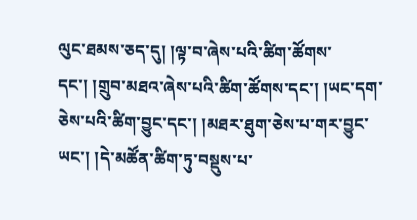ལུང་ཐམས་ཅད་དུ། །ལྟ་བ་ཞེས་པའི་ཚིག་ཚོགས་དང་། །གྲུབ་མཐའ་ཞེས་པའི་ཚིག་ཚོགས་དང་། །ཡང་དག་ཅེས་པའི་ཚིག་བྱུང་དང་། །མཐར་ཐུག་ཅེས་པ་གར་བྱུང་ཡང་། །དེ་མཚོན་ཚིག་ཏུ་བསྡུས་པ་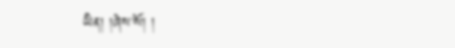ཡིན། །ཞེས་སོ། །